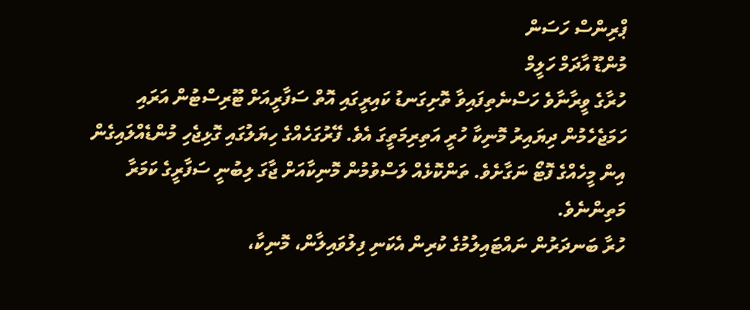ޕްރިންސް ހަސަން
މުންޑޫ އާދަމް ހަލީމް
ހުރާގެ ވީރާނާވެ ހަސްނެތިފައިވާ ތޮށިގަނޑު ކައިރީގައި އޮތް ސަފާރީއަށް ޓޫރިސްޓުން އަރައި ހަމަޖެހެމުން ދިޔައިރު މޮނިކާ ހުރީ އަތިރިމަތީގަ އެވެ. ފޭރުގަހެއްގެ ހިޔަލުގައި ގޮޅިޖެހި މުންޑެއްލައިގެން އިން މީހެއްގެ ފޮޓޯ ނަގާށެވެ. ތަންކޮޅެއް ލަސްވުމުން މޮނިކާއަށް ޖާގަ ލިބުނީ ސަފާރީގެ ކަމަރާ މަތިންނެވެ.
ހުރާ ބަނދަރުން ނައްޓައިލުމުގެ ކުރިން އެކަނި ފިލުވައިލާން، މޮނިކާ،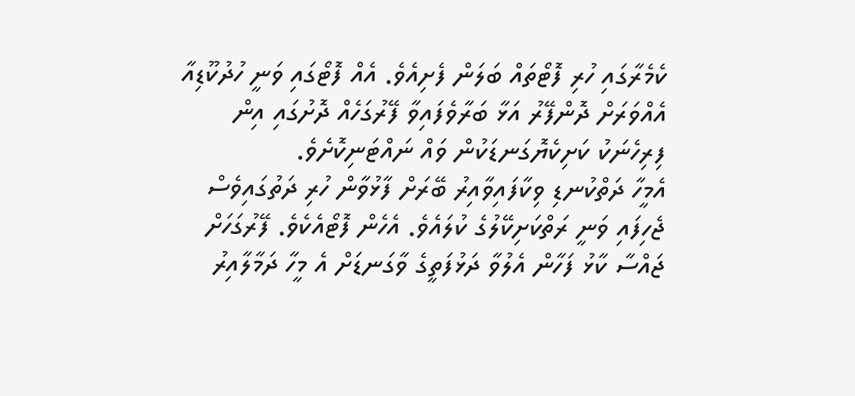ކެމެރާގައި ހުރި ފޮޓޯތައް ބަލަން ފެށިއެވެ. އެއް ފޮޓޯގައި ވަނީ ހުދުކޫޑިއާ އެއްވަރަށް ދޮންފޭރު އަޅާ ބަރާވެފައިވާ ފޭރުގަހެއް ދޮށުގައި އިން ފިރިހެނަކު ކަށިކެޔޮގަނޑަކުން ވައް ނައްޓަނިކޮށެވެ.
އެމީހާ ދަތްކުނޑި ވިކާފައިވާއިރު ބޭރަށް ފާޅުވާން ހުރި ދަތުގައިވެސް ޖެހިފައި ވަނީ ރަތްކަށިކޭލުގެ ކުލައެވެ. އެހެން ފޮޓޯއެކެވެ. ފޭރުގަހަށް ޖައްސާ ކާޅު ފަހާން އެލުވާ ދަޅުފަތީގެ ވާގަނޑަށް އެ މީހާ ދަމާލާއިރު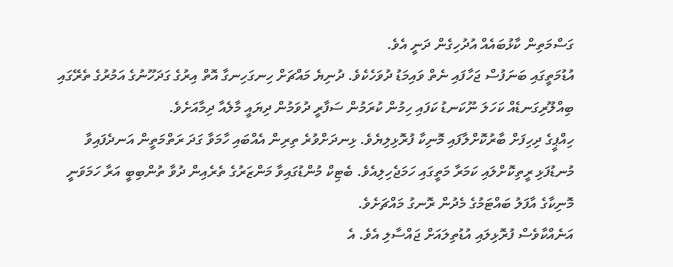ގަސްމަތިން ކާޅުބައެއް އުދުހިގެން ދަނީ އެވެ.
އުޑުމަތީގައި ބަނަފުސް ޖަހާފައި ނެތް ވައިމަޑު ދުވަހެކެވެ. ދުނިޔެ މައްޗަށް ހިނގަހިނގާ އޮތް އިރުގެ ގަދަހޫނުގެ އަމުރުގެ ތެރޭގައި ބިއްލޫރިގަނޑެއް ކަހަލަ ނޫކަނޑު ކަފައި ހިމުން ކުރަމުން ސަފާރީ ދުވަމުން ދިޔައީ މާލެއާ ދިމާއަށެވެ.
ހިއްޕީގެ ދިހިފަށް ބާރުކޮށްލާފައި މޮނިކާ ފުރޮޅިލިޔެވެ. ޅިނދަށްވުރެ ތިރިން އެއްބައި ހާމަވާ ގަދަ ރަތްމަތީން އަނދެފައިވާ މުނޑުފަޅި ރީތިކޮށްލައި ކަމަރާ މަތީގައި ހަމަޖެހިލިއެވެ. ބެޓިކް މުންޑުގައިވާ މަންޒަރުގެ ތެރެއިން ދުވާ ތުންބިބީ އަރާ ހަމަވަނީ މޮނިކާގެ އާފަލު ބައްޓަމުގެ މެދުން ރޮނގު މައްޗަށެވެ.
އަނެއްކާވެސް ފުރޮޅިލައި އުޑުތިލައަށް ޖައްސާލި އެވެ. އެ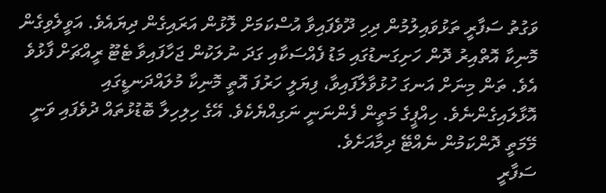ވަގުތު ސަފާރީ ތަޅުވައިލުމުން ދިހި ދޫވެފައިވާ އުސްކަމަށް ލޮޅުން އަރައިގެން ދިޔައެވެ. އަވީލެވިގެން މޮނިކާ އޮތްއިރު ދޮން ހަށިގަނޑުގައި މަޑު ފެއްސަކާއި ގަދަ ނުލަކުން ޖަހާފައިވާ ޓެޓޫ ރީއްޗަށް ފާޅުވެ އެވެ. ތަން މިނަށް އަނގަ ހުޅުވާލާފައިވާ، ފިޔަލީ ހަރުފަ އޮތީ މޮނިކާ މުލައްދަނޑީގައި އޮޅާލައިގެންނެވެ. ހިއްޕީގެ މަތީން ފެންނަނީ ނަގިއްޔެކެވެ. އޭގެ ހިލިހިލާ ބޮޑުޅުތައް ދުވެފައި ވަނީ މޭމަތީ ދޮންކަމުން ނެއްޓޭ ދިމާއަށެވެ.
ސަފާރީ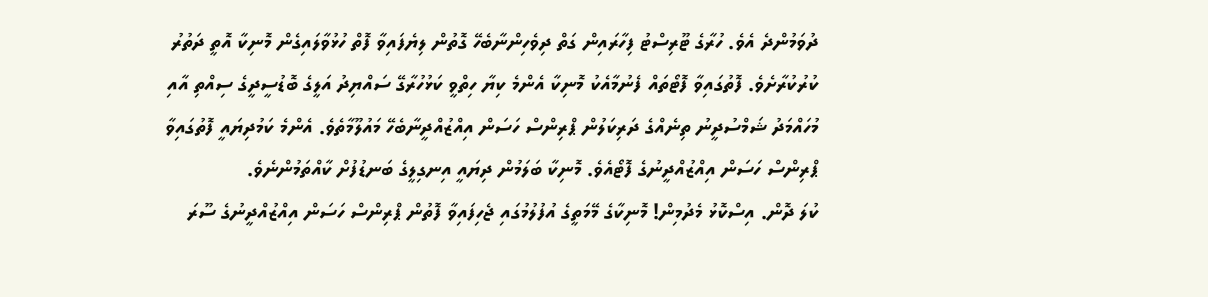ދުވަމުންދެ އެވެ. ހުރާގެ ޓޫރިސްޓު ފިހާރައިން ގަތް ދިވެހިންނާބެހޭ ގޮތުން ލިޔެފައިވާ ފޮތް ހުޅުވާލައިގެން މޮނިކާ އޮތީ ދަތުރު ކުރުކުރާށެވެ. ފޮތުގައިވާ ފޮޓޯތައް ފެނުމާއެކު މޮނިކާ އެންމެ ކިޔާ ހިތްވީ ކަޅުހުރާގޭ ސައްޔިދު އަލީގެ ބޮޑުސީދީގެ ސިއްތި އާއި މުހައްމަދު ޝަމްސުދީނު ތިނެއްގެ ދަރިކަލުން ޕްރިންސް ހަސަން އިއްޒުއްދީނާބެހޭ މައުލޫމާތެވެ. އެންމެ ކަމުދިޔައީ ފޮތުގައިވާ ޕްރިންސް ހަސަން އިއްޒުއްދީނުގެ ފޮޓޯއެވެ. މޮނިކާ ބަލަމުން ދިޔައީ އިނގިލީގެ ބަނޑުފުށް ކާއްތަމުންނެވެ.
ކުލަ ދޮން. އިސްކޮޅު މެދުމިން! މޮނިކާގެ މޭމަތީގެ އުފުލުމުގައި ޖެހިފައިވާ ފޮތުން ޕްރިންސް ހަސަން އިއްޒުއްދީނުގެ ސޫރަ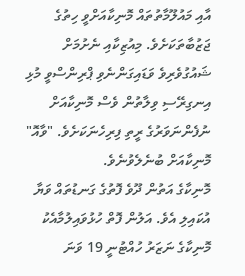އާއި މައުލޫމާތުތައް މޮނިކާއަށްވީ ހިތުގެ ޖަޒުބާތަކަށެވެ. މިއުޒިކާއި ނެށުމަށް ޝައުގުވެރިވެ ވަޑައިގަންނެވި ޕްރިންސްވީ މުޅި އިނގިރޭސި ވިލާތުން ވެސް މޮނިކާއަށް ނުފެންނަވަރުގެ ރީތި ފިރިހެނަކަށެވެ. "ވާއޮ" މޮނިކާއަށް ބުނެލެވުނެވެ.
މޮނިކާގެ އަތުން ދޫވެ ފޮތުގެ ގަނޑުތައް ވަޔާ އުކައިލި އެވެ. އަލުން ފޮތް ހުޅުވައިލުމާއެކު މޮނިކާގެ ނަޒަރު ހުއްޓުނީ 19 ވަނަ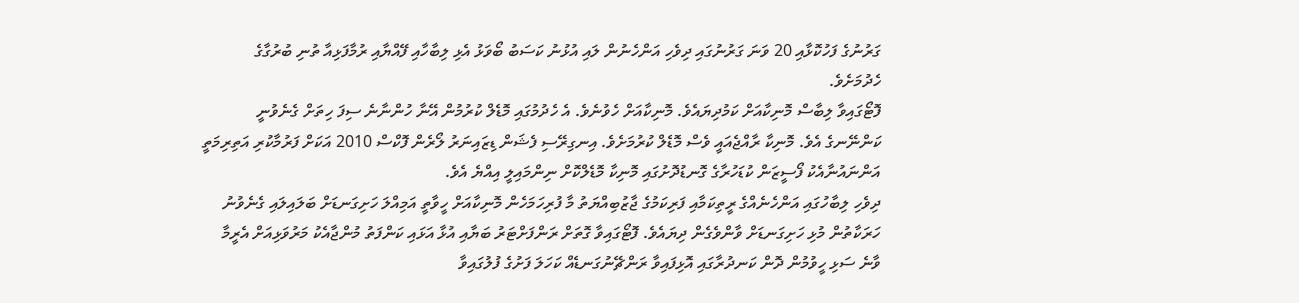ގަރުނުގެ ފަހުކޮޅާއި 20 ވަނަ ގަރުނުގައި ދިވެހި އަންހެނުން ލައި އުޅުނު ކަސަބު ބޯވަޅު އެޅި ލިބާހާއި ފޭއްޔާއި ރުމާފަޅިއާ ތުނި ބުރުގާގެ ހެދުމަށެވެ.
ފޮޓޯގައިވާ ލިބާސް މޮނިކާއަށް ކަމުދިޔައެވެ. މޮނިކާއަށް ހެވުނެވެ. އެ ހެދުމުގައި މޮޑެލް ކުރުމުން އޭނާ ހުންނާނެ ސިފަ ހިތަށް ގެނެވުނީ ކަންނޭނގެ އެވެ. މޮނިކާ ރާއްޖެއައީ ވެސް މޮޑެލް ކުރުމަށެވެ. އިނގިރޭސި ފެޝަން ޑިޒައިނަރު ލޯރެން ފޮކްސް 2010 އަކަށް ފަރުމާކުރި އަތިރިމަތީ އަންނައުނާއެކު ފޯސީޒަން ކުޑަހުރާގެ ގޮނޑުދޮށުގައި މޮނިކާ މޮޑެލްކޮށް ނިންމައިލީ އިއްޔެ އެވެ.
ދިވެހި ލިބާހުގައި އަންހެނެއްގެ ރީތިކަމާއި ފަރިކަމުގެ ޖާޒުބިއްޔަތު މާ ފުރިހަމަހެން މޮނިކާއަށް ހީވާތީ އަމިއްލަ ހަށިގަނޑަށް ބަލައިލައި ގެނެވުނު ހަރަކާތުން މުޅި ހަށިގަނޑަށް ވާންވެގެން ދިޔައެވެ. ފޮޓޯގައިވާ ގޮތަށް ރަންފަށްޓަރު ބަޔާއި އުޅާ އަޅައި ކަންފަތު މުންޖާއެކު މަރުވަޅިއަށް އެރީމާ ވާނެ ސަޅި ހީވުމުން ދޮން ކަނދުރާގައި އޮޅިފައިވާ ރަންޗޭނުގަނޑެއް ކަހަލަ ފަށުގެ ފުލުގައިވާ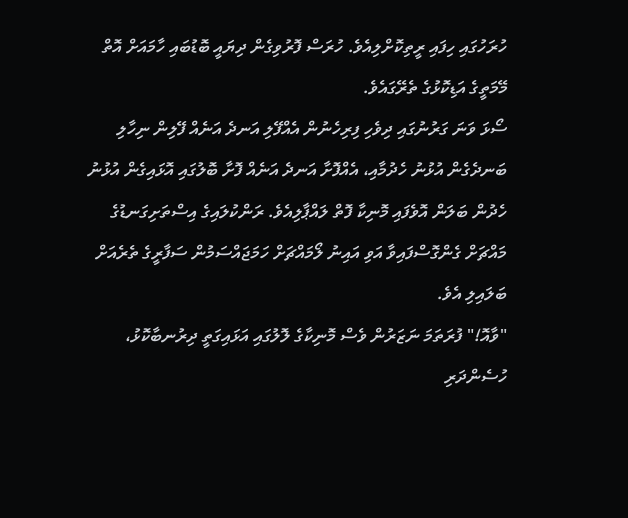ހުރަހުގައި ހިފައި ރީތިކޮށްލިއެވެ. ހުރަސް ފޮރުވިގެން ދިޔައީ ބޮޑުބައި ހާމައަށް އޮތް މޭމަތީގެ އަޑިކޮޅުގެ ތެރޭގައެވެ.
ސޯޅަ ވަނަ ގަރުނުގައި ދިވެހި ފިރިހެނުން އެއްފޭލި އަނދެ އަނެއް ފޭލިން ނިހާލި ބަނދެގެން އުޅުނު ހެދުމާއި، އެއްފޮށާ އަނދެ އަނެއް ފޮށާ ބޮލުގައި އޮޅައިގެން އުޅުނު ހެދުން ބަލަން އޮވެފައި މޮނިކާ ފޮތް ލައްޕާލިއެވެ. ރަންކުލައިގެ އިސްތަށިގަނޑުގެ މައްޗަށް ގެންގޮސްފައިވާ އަވި އައިނު ލޯމައްޗަށް ހަމަޖައްސަމުން ސަފާރީގެ ތެރެއަށް ބަލައިލި އެވެ.
"ވާއޮ!" ފުރަތަމަ ނަޒަރުން ވެސް މޮނިކާގެ ލޮލުގައި އަޅައިގަތީ ދިރުނބާކޮޅު، ހުސެންދަރި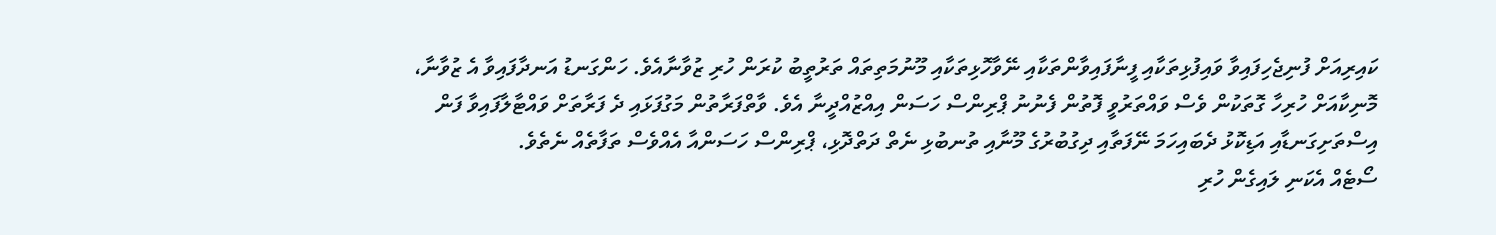ކައިރިއަށް ފުނިޖެހިފައިވާ ވައިފުޅިތަކާއި ފީނާފައިވާންތަކާއި ނޭވާހޮޅިތަކާއި މޫނުމަތިތައް ތަރުތީބު ކުރަން ހުރި ޒުވާނާއެވެ. ހަންގަނޑު އަނދާފައިވާ އެ ޒުވާނާ، މޮނިކާއަށް ހުރިހާ ގޮތަކުން ވެސް ވައްތަރުވީ ފޮތުން ފެނުނު ޕްރިންސް ހަސަން އިއްޒުއްދީނާ އެވެ. ވާތްފަރާތުން މަގުފަޅައި ދެ ފަރާތަށް ވައްޓާލާފައިވާ ފަން އިސްތަށިގަނޑާއި އަޑިކޮޅު ދެބައިހަމަ ނޭފަތާއި ދިގުބުރުގެ މޫނާއި ތުނބުޅި ނެތް ދަތްދޮޅި، ޕްރިންސް ހަސަންއާ އެއްވެސް ތަފާތެއް ނެތެވެ.
ސޯޓެއް އެކަނި ލައިގެން ހުރި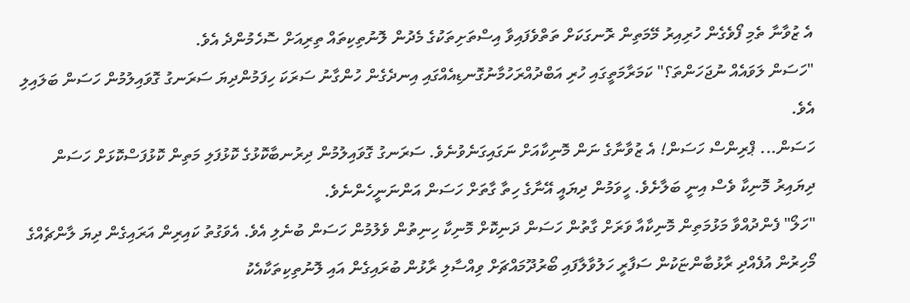އެ ޒުވާނާ ތެމި ފޯވެގެން ހުރިއިރު މޭމަތިން ރޮނގަކަށް ތަތްވެފައިވާ އިސްތަށިތަކުގެ މެދުން ލޮނުތިކިތައް ތިރިއަށް ސޮހެމުންދެ އެވެ.
"ހަސަން ލަވައެއް ނުޖަހަންތަ؟" ކަމަރާމަތީގައި ހުރި އަބްދުއްރަހުމާނުގޮނޑިއެއްގައި އިނދެގެން ހުންގާނު ސަރަކަ ހިފަމުންދިޔަ ސަރަނގު ގޮވައިލުމުން ހަސަން ބަލައިލި އެވެ.
ހަސަން... ޕްރިންސް ހަސަން! އެ ޒުވާނާގެ ނަން މޮނިކާއަށް ނަގައިގަނެވުނެވެ. ސަރަނގު ގޮވައިލުމުން ދިރުނބާކޮޅުގެ ކޮޅުފަލި މަތިން ކޮޅުފަސްކޮޅަށް ހަސަން ދިޔައިރު މޮނިކާ ވެސް އިނީ ބަލާށެވެ. ހީވަމުން ދިޔައީ އޭނާގެ ހިތާ ގާތަށް ހަސަން އަންނަނީހެންނެވެ.
"ހަލޯ" ފެންދުއްވާ މަޅުމަތިން މޮނިކާއާ ވަރަށް ގާތުން ހަސަން ދަނިކޮށް މޮނިކާ ހިނިތުން ވެލުމުން ހަސަން ބުނެލި އެވެ. އެވަގުތު ކައިރިން އަރައިގެން ދިޔަ ލާންޗެއްގެ މޯހިރުން އުފެއްދި ރާޅުބާންޏަކުން ސަފާރީ ހަލުވާލާފައި ބޯރުދޫމައްޗަށް ވިއްސާލި ރާޅުން ބުރައިގެން އައި ލޮނުތިކިތަކާއެކު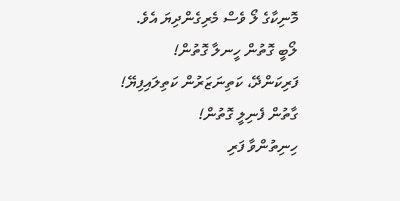މޮނިކާގެ ލޯ ވެސް މެރިގެންދިޔަ އެވެ.
ލޯބީ ގޮތުން ހީނލާ ގޮތުން!
ފަރިކަންދޭ، ކަތިނަޒަރުން ކަތިލައިފިޔޭ!
ގާތުން ފެނިލީ ގޮތުން!
ހިނިތުންވާ ފަރި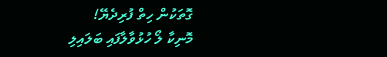ގޮތަކުން ހިތް ފުރިދެޔޭ!
މޮނިކާ ލޯ ހުޅުވާލާފައި ބަލައިލި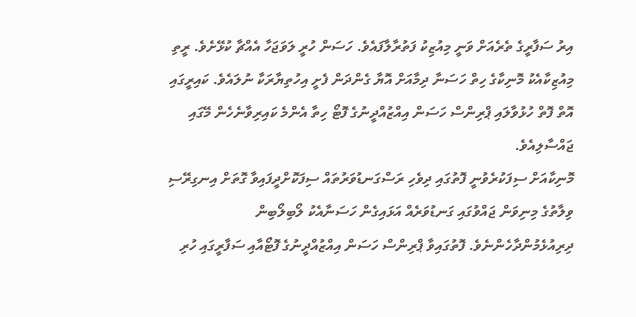އިރު ސަފާރީގެ ތެރެއަށް ވަނީ މިއުޒިކު ފަތުރާލާފައެވެ. ހަސަން ހުރީ ލަވަޖަހާ އެއްޗާ ކުޅޭށެވެ. ރީތި މިއުޒިކާއެކު މޮނިކާގެ ހިތް ހަސަނާ ދިމާއަށް އޮޔާ ގެންދަން ފެށީ އިހުތިޔާރަކާ ނުލައެވެ. ކައިރީގައި އޮތް ފޮތް ހުޅުވާލައި ޕްރިންސް ހަސަން އިއްޒުއްދީނުގެ ފޮޓޯ ހިތާ އެންމެ ކައިރިވާނެހެން މޭގައި ޖައްސާލިއެވެ.
މޮނިކާއަށް ސިފަކުރެވުނީ ފޮތުގައި ދިވެހި ރަސްގަނޑުވަރުތައް ސިފަކޮށްދީފައިވާ ގޮތަށް އިނގިރޭސި ވިލާތުގެ މިނިވަން ޖައްވުގައި ގަނޑުވަރެއް އަޅައިގެން ހަސަނާއެކު ލޯބިލޯބިން ދިރިއުޅެމުންދާހެންނެވެ. ފޮތުގައިވާ ޕްރިންސް ހަސަން އިއްޒުއްދީނުގެ ފޮޓޯއާއި ސަފާރީގައި ހުރި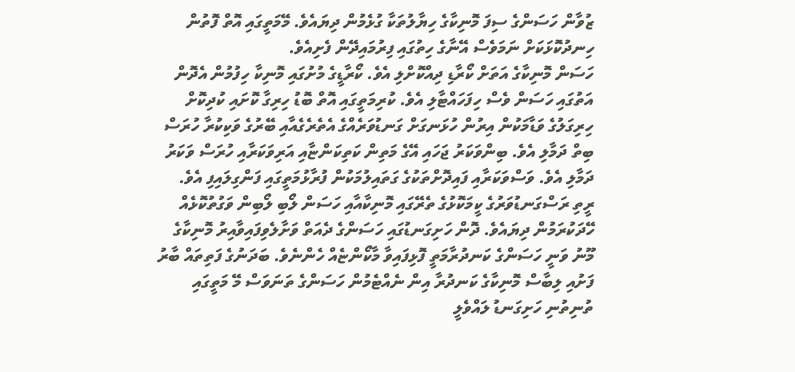ޒުވާން ހަސަންގެ ސިފަ މޮނިކާގެ ހިޔާލުތަކާ ގުޅެމުން ދިޔައެވެ. މޭމަތީގައި އޮތް ފޮތުން ހިނދުކޮޅަކަށް ނަމަވެސް އޭނާގެ ހިތުގައި ފިރުމައިދޭން ފެށިއެވެ.
ހަސަން މޮނިކާގެ އަތަށް ކޯރާޑި ދިއްކޮށްލި އެވެ. ކޯރާޑީގެ މުށުގައި މޮނިކާ ހިފުމުން އެދޮން އަތުގައި ހަސަން ވެސް ހިފަހައްޓާލި އެވެ. ކުރިމަތީގައި އޮތް ބޮޑު ހިރިގާ ކޮށައި ކުދިކޮށް ހިރިގަލުގެ ވަޑާމަކުން އިރުން ހުޅަނގަށް ގަނޑުވަރެއްގެ އެތެރެގެއާއި ބޭރުގެ ވަކިކުރާ ހުރަސް ބިތް ދަމާލި އެވެ. ބިންވަކަރު ޖަހައި އޭގެ މަތިން ކަތިކަންޏާއި އަރިވަކަރާއި ހުރަސް ވަކަރު ދަމާލި އެވެ. ވަސްވަކަރާއި ފައިދޮށްތަކުގެ ގަތައިލުމަކުން ފުރާޅުމަތީގައި ފަންގިލައިފި އެވެ.
ރީތި ރަސްގަނޑުވަރުގެ ކީމަކޮޅުގެ ތެރޭގައި މޮނިކާއާއި ހަސަން ލޯބި ލޯބިން ވަގުތުކޮޅެއް ހޭދަކުރަމުން ދިޔައެވެ. ދޮން ހަށިގަނޑުގައި ހަސަންގެ ދެއަތް ވަށާލެވިފައިވާއިރު މޮނިކާގެ މޫނު ވަނީ ހަސަންގެ ކަނދުރާމަތީ ފޮޅިފައިވާ މާކޯންޏެއް ހެންނެވެ. ބަދަނުގެ ފަތިތައް ބާރު ފަށުއި ލިބާސް މޮނިކާގެ ކަނދުރާ އިން ނެއްޓެމުން ހަސަންގެ ތަނަވަސް މޭ މަތީގައި ތުނިތުނި ހަށިގަނޑު ލައްވެލީ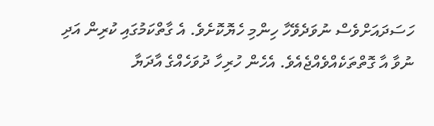ހަސަދައަށްވެސް ނުވަދެވޭހާ ހިންމި ހެޔޮކޮށެވެ. އެ ގާތްކަމުގައި ކުރިން އަދި ނުވާ އާ ގޮތްތަކެއްވެއްޖެއެވެ. އެހެން ހުރިހާ ދުވަހެއްގެ އާދަޔާ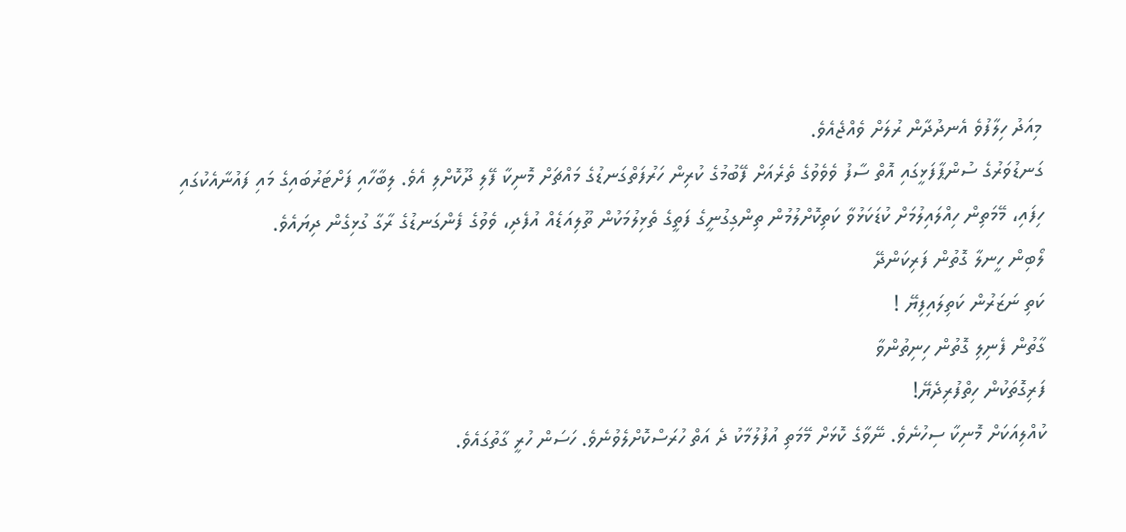މިއަދު ހިލާފުވެ އެނދުދާން ރުލަށް ވެއްޖެއެވެ.
ގަނޑުވަރުގެ ސުންޕާފަޅީގައި އޮތް ސާފު ވެވެވުގެ ތެރެއަށް ފޭބުމުގެ ކުރިން ހަރުފަތްގަނޑުގެ މައްޗަށް މޮނިކާ ފޭލި ދޫކޮށްލި އެވެ. ލިބާހާއި ފަށްޓަރުބައިގެ މައި ފައުނާއެކުގައި ހިފައި، މޭމަތިން ހިއްލައިލުމަށް ކުޑަކަޅުވާ ކަތިކޮށްލުމުން ތިންގިގުނީގެ ފަތީގެ ތެޅިލުމަކުން ތޫލިއަޑެއް އުފެދި، ވެވުގެ ފެންގަނޑުގެ ރާގާ ގުޅިގެން ދިޔައެވެ.
ލޯބިން ހީނލާ ގޮތުން ފަރިކަންދޭ
ކަތި ނަޒަރުން ކަތިލައިފިޔޭ !
ގާތުން ފެނިލި ގޮތުން ހިނިތުންވާ
ފަރިގޮތަކުން ހިތްފުރިދެޔޭ!
ކުއްލިއަކަށް މޮނިކާ ސިހުނެވެ. ނޭވާގެ ކޮޅަށް މޭމަތި އުފުލުމާކު ދެ އަތް ހުރަސްކޮށްލެވުނެވެ. ހަސަން ހުރީ ގާތުގައެވެ.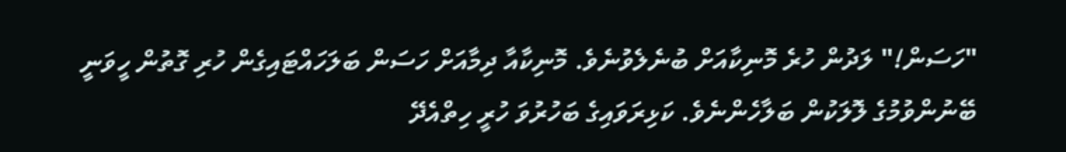"ހަސަން!" ލަދުން ހުރެ މޮނިކާއަށް ބުނެލެވުނެވެ. މޮނިކާއާ ދިމާއަށް ހަސަން ބަލަހައްޓައިގެން ހުރި ގޮތުން ހީވަނީ ބޭނުންވުމުގެ ލޮލަކުން ބަލާހެންނެވެ. ކަޅިރަވައިގެ ބަހުރުވަ ހުރީ ހިތްއެދޭ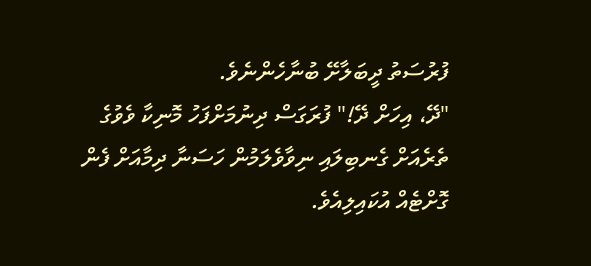ފުރުސަތު ދީބަލާށޭ ބުނާހެންނެވެ.
"ދޭ، އިހަށް ދޭ!" ފުރަގަސް ދިނުމަށްފަހު މޮނިކާ ވެވުގެ ތެރެއަށް ގެނބިލައި ނިވާވެލަމުން ހަސަނާ ދިމާއަށް ފެން ގޮށްޓެއް އުކައިލިއެވެ.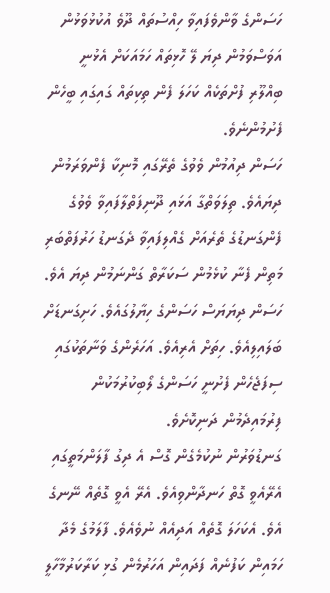ހަސަންގެ ވާންވެފައިވާ ހިއްސުތައް ދޫވެ އުކުޅުވަޅުން އަވަސްވަމުން ދިޔަ ލޭ ހޮޅިތައް ހަމައަކަށް އެޅުނީ ބިއްލޫރި ފުށްތަކެއް ކަހަލަ ފެން ތިކިތައް ގައިގައި ބީހެން ފެށުމުންނެވެ.
ހަސަން ދިއުމުން ވެވުގެ ތެރޭގައި މޮނިކާ ފެންވަރަމުން ދިޔައެވެ. ތިލަވަތްގާ އަޅައި ދޫނިފަތްލާފައިވާ ވެވުގެ ފެންގަނޑުގެ ތެރެއަށް ގެއްލިފައިވާ ދެގަނޑު ހަރުފަތްބަރި މަތިން ފެނާ ކުޅެމުން ސަކަރާތް ގަންނަމުން ދިޔަ އެވެ. ހަސަން ދިޔަޔަސް ހަސަންގެ ހިޔާލުގައެވެ. ހަށިގަނޑަށް ބަލައިލިއެވެ. ހިތަށް އެރިއެވެ. އަހަރެންގެ ވަނާތަކުގައި ސިފަޖެހެން ފެށުނީ ހަސަންގެ ލޯބިކުރުމަކުން ފިރުމައިދެމުން ދަނިކޮށެވެ.
ގަނޑުވަރުން ނުކުމެގެން ގޮސް އެ ދިގު ފާލަންމަތީގައި އެރޭއެވީ ގޮތް ހަނދާންވިއެވެ. އެރޭ އެވީ ގޮތެއް ނޭނގެ އެވެ. އެކަހަލަ ގޮތެއް އަދިއެއް ނުވެއެވެ. ފާލަމުގެ މެދާ ހަމައިން ކަފުނެއް ފަދައިން އަހަރުމެން ގުޅި ކަރާކަރުމާހާލީ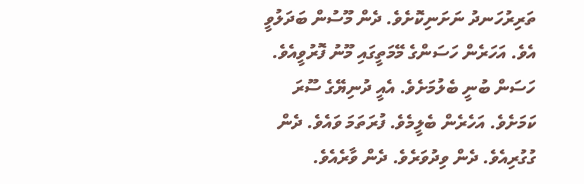ތަރިރުހަނދު ނަށަނިކޮށެވެ. ދެން މޫސުން ބަދަލުވީ އެވެ. އަހަރެން ހަސަންގެ މޭމަތީގައި މޫނު ފޮރުވީއެވެ. ހަސަން ބުނީ ބެލުމަށެވެ. އެއީ ދުނިޔޭގެ ސޫރަ ކަމަށެވެ. އަހެރެން ބެލީމެވެ. ފުރަތަމަ ވައެވެ. ދެން ގުގުރިއެވެ. ދެން ވިދުވަރެވެ. ދެން ވާރެއެވެ.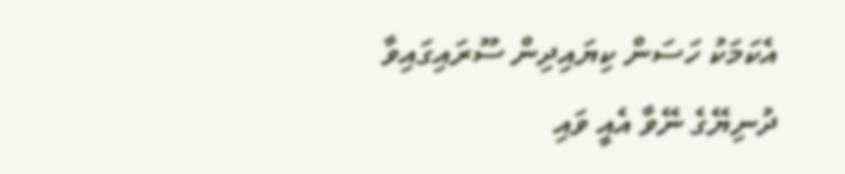އެކަމަކު ހަސަން ކިޔައިދިން ސޫރައިގައިވާ ދުނިޔޭގެ ނޭވާ އެއީ ވައި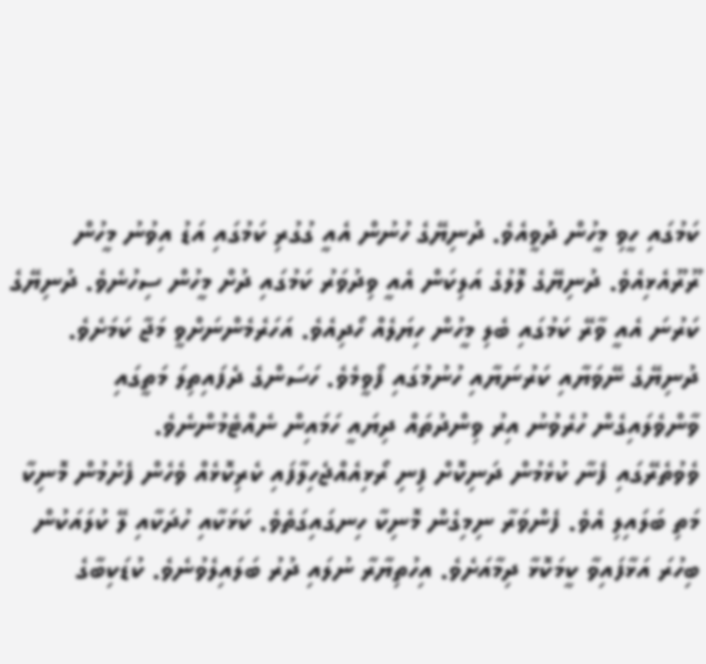ކަމުގައި ހީވި މީހުން ދުވީއެވެ. ދުނިޔޭގެ ހުނުން އެއީ ގުގުރި ކަމުގައި އަޑު އިވުނު މީހުން ރޫރޫއެޅިއެވެ. ދުނިޔޭގެ ލޮލުގެ އަލިކަން އެއީ ވިދުވަރު ކަމުގައި ދުށް މީހުން ސިހުނެވެ. ދުނިޔޭގެ ކަރުނަ އެއީ ވާރޭ ކަމުގައި ބެލި މީހުން ހިޔަލެއް ހޯދިއެވެ. އަހަރެމެންނަށްވީ މަޖާ ކަމަށެވެ. ދުނިޔޭގެ ނޭވަޔާއި ކަރުނަޔާއި ހުނުމުގައި ފޯވީމެވެ. ހަސަންގެ ދެފައިތިލަ މަތީގައި ވާންވެލައިގެން ހުރެވުނު އިރު ވިންދުތައް ދިޔައީ ހަމައިން ނެއްޓެމުންނެވެ.
ވެވުތެރޭގައި ފެނާ ކުޅެމުން ދަނިކޮށް ފިނި ރޯޅިއެއްޖެހިލާފައި ކެރިކޮޅެއް ވެހެން ފެށުމުން މޮނިކާ މަތި ބަލައިލި އެވެ. ފެންވަރާ ނިމިގެން މޮނިކާ ހިނގައިގަތެވެ. ކަޅަކާއި ހުދަކާއި ލޭ ކުލައަކުން ބިހުރަ އަޅާފައިވާ ކީމަކޮޅާ ދިމާއަށެވެ. އިހުތިޔާރާ ނުލައި ދުރު ބަލައިލެވުނެވެ. ކުޑަކިބާގެ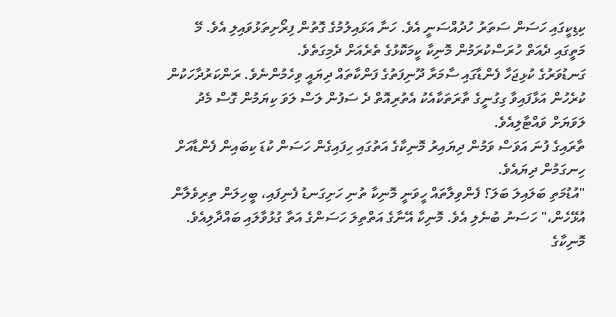ކިޑިކީގައި ހަސަން ސަތަރު ހުދުއްސަނީ އެވެ. ހަނާ އަޅައިލުމުގެ ގޮތުން ފިރޯށިތަޅުވައިލި އެވެ. މޭ މަތީގައި ދެއަތް ހުރަސްކުރަމުން މޮނިކާ ކީމަކޮޅުގެ ތެރެއަށް ދެމިގަތެވެ.
ގަނޑުވަރުގެ ކުޅިޖަހާ ފެންޑާގައި ސާމަރާ ދޫނިފަތުގެ ފަންކާތައް ދިޔައީ ވިހެމުންނެވެ. ރަންކަރުދާހަކުން ކުރެހުން އަޅާފައިވާ ގިގުނީގެ ތާރަތަކާއެކު އެތުރިއޮތް ދެ ސަފުން ލަސް ލަވަ ކިޔަމުން ގޮސް މެދު ލަވަޔަށް ވައްޓާލިއެވެ.
ތާރައިގެ ފުނަ އަވަސް ވަމުން ދިޔައިރު މޮނިކާގެ އަތުގައި ހިފައިގެން ހަސަން ކުޑަ ކިބައިން ފެންޑާއަށް ހިނގަމުން ދިޔައެވެ.
"އުޑުމަތި ބަލައިލަ ބަލަ؟ ފެންވިލާތައް ހީވަނީ މޮނިކާ ތުނި ހަށިގަނޑު ފެނިފައި، ބީހިލަން ތިރިވެލާން އުޅޭހެން،" ހަސަނު ބުނެލި އެވެ. މޮނިކާ އޭނާގެ އަތްތިލަ ހަސަންގެ އަތާ ގުޅުވާލައި ބައްދާލިއެވެ.
މޮނިކާގެ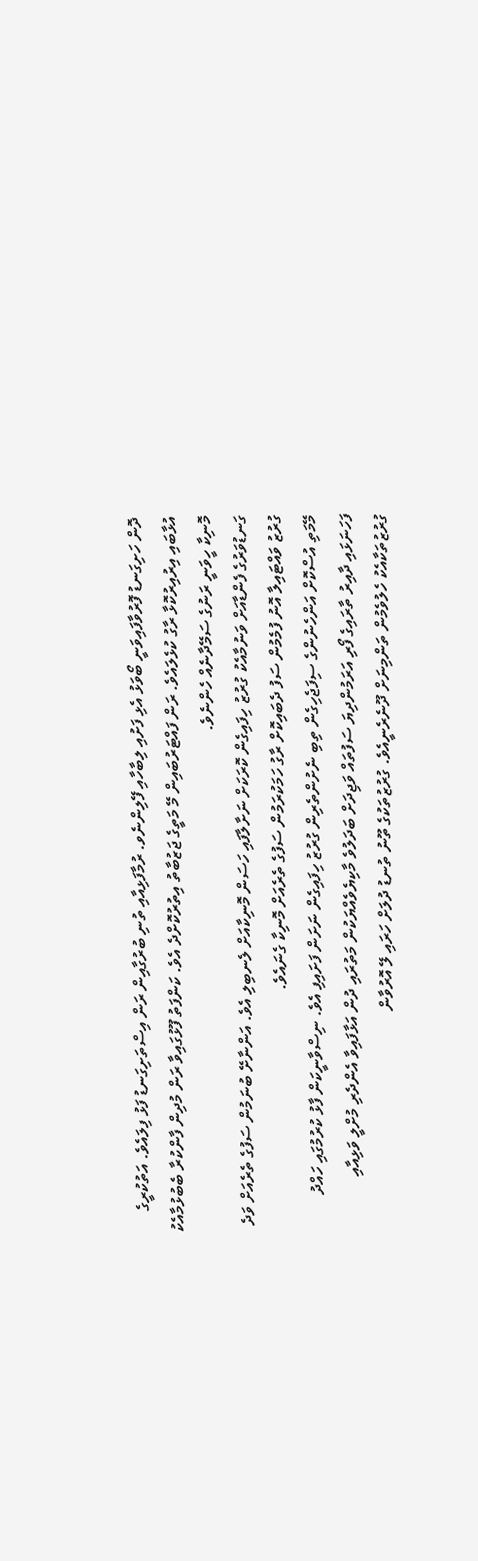ދޮން ހަށިގަނޑު ފޮރުވާފައިވަނީ ބޯވަޅު އެޅި ފަށުއި ލިބާހާއި ފޭލިންނެވ. ރުމާފަޅިއާއި ތުނި ބުރުގާއިން ރަން އިސްތަށިގަނޑު ފަޅު ފިލައެވެ. އަތުކުރީގެ އުޅާބައި އިރުއިރުކޮޅާ ރާގު ކުޅެލައެވެ. ރަން ފައްޓަރުބައިން މޭ މަތީގެ ޖަޒުބާތު އިތުރުކޮށްދެ އެވެ. ކަންފަތު ފޫޅުގައިވާ ރަން މުދިން ފާންކުރާ ބެބުޅުމާއެކު މޮނިކާ ހީވަނީ ރަނުގެ ސަމޭދާނެއް ހެންނެވެ.
ގަނޑުވަރުގެ ފެންޑާއަށް ވަނުމާއެކު ގުރުޒު ހިފައިގެން ކޮރަކަށް ނަށާލާފައި ހަސަން މޮނިކާއަށް ލެނބިލި އެވެ. އަންނާށޭ ބުނަމުން ސަފުގެ ތެރެއަށް ވަދެ ގުރުޒު ވައްޓައިލާ އޮނު ފުމެމުން ސަފު ދެބައިކޮށް ރާގު ހަމަކުރަމުން ސަފުގެ ތެރެއަށް މޮނިކާ ގެނައެވެ.
މޭމަތި އުސްކޮށް އަންހެނުންގެ ސިފަޖެހިގެން ތިބި ނެށުންތެރިން ގުރުޒު ހިފައިގެން ނަށަން ފަށައިފި އެވެ. ނިސްވާނީކަން ފާޅު ކުރުމުގައި ހައްދު ފަހަނަޅައި ދާއިރު ތާރައިގެ ފޯރި އަރަމުންދިޔަ ސަފުތައް ވަޖިދަށް ބަދަލުވެ މާކިޔެވެއްޔަކުން މަތުރައި ދުން އަޅާފައިވާ އެންދެރި މުށްލީ ވަޅިއާއި ގުރުޒުތަކާއެކު ހެލުވެމުން ތަންމިނަށް ދޫނެރެނީއެވެ. ގުރުޒުތަކުގެ ތޫނު ތުނޑު ދުލަށް ހަރައި ލޭ އޮރުވާން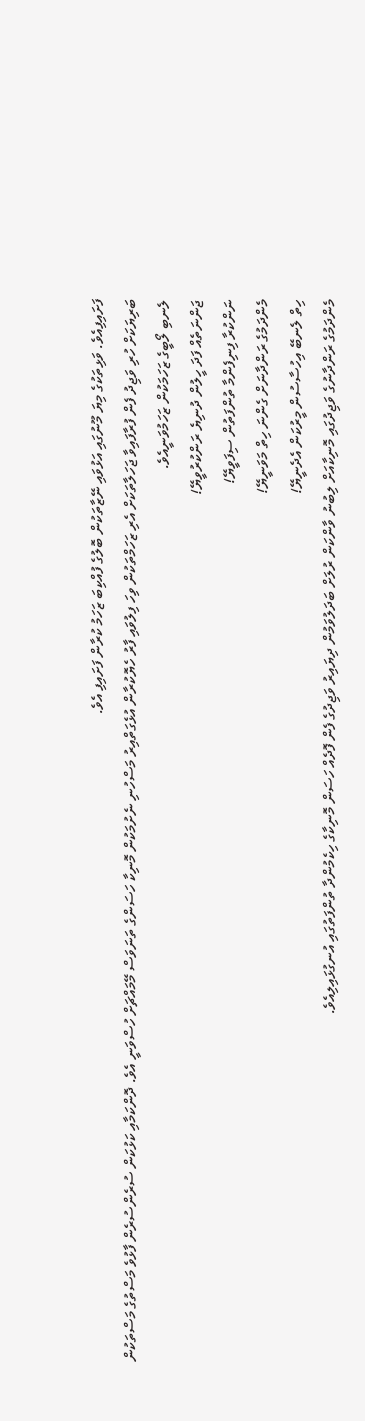ފަށައިފިއެވެ. ވަޅިތަކުގެ މިޔަ މޫނުގައި އަޅުވައި ނޭޒާތަކުން ބޮލުގެ ފުއްކިބަ ޒަހަމު ކުރާން ފަށައިފި އެވެ.
ބަރިޔަކަށް ހުރި ވަޖިދު ފެން ފުރާފައިވާ ޖަހަލާތަކަށް އެރި ޒަހަމްތަކުން ވިހަ ފިލުވައި ފާރު ހެޔޮކުރާން އުޅެގަތްއިރު މަސްހުނި ނެށުމަކުން މޮނިކާ ހަސަންގެ ތަނަވަސް މޭމައްޗަށް ހުސްވަނީ އެވެ. ދޮންކަމާއި ކަޅުކަން ސުރެންސުރެން ފާޅުވެ މަސްތުގެ މަސްތަކުން ލެނބި ލޯބީގެ ޒަހަމަކުން ޒަހަމުވަނީއެވެ.
ޖަންނަތެއް ފަދަ ހީލުން ދުނިޔެ ރަންކުރުވީޔޭ!
ނަންކުރާ ފިނިފެންމާ ތުންފަތުން ސިފަވީޔޭ!
މެންދަމުގެ ރަންދާނަށް ގެންނަ ހިތް މަވަނީޔޭ!
ހިތް ލެނބޭ އިހުސާސުން މީރުކަން އެދެނީޔޭ!
މެންދަމުގެ ރަންދާނުގެ ވަޖިދުގައި މޮނިކާއަށް ލިބުނު ވާންކަން ރުލަށް ބަދަލުވަމުން ދިޔައިރު ވަޖިދުގެ ފެން ފޮދެއް ހަސަން މޮނިކާގެ ހިކެމުންދާ ތުންފަތުގައި އުނގުޅައިލިއެވެ.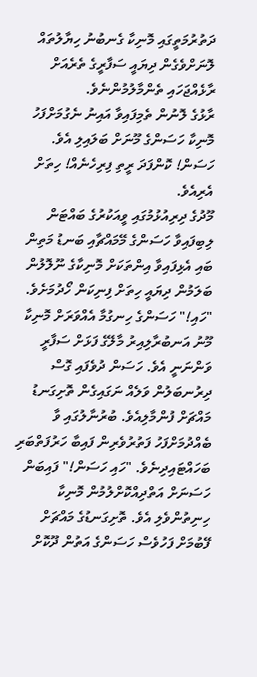ދަތުރުމަތީގައި މޮނިކާ ގެނބުނު ހިޔާލުތައް ލޮނަށްވެގެން ދިޔައީ ސަފާރީގެ ތެރެއަށް ރާޅެއްޖަހައި ތެންމާލުމުންނެވެ.
ރާޅުގެ ލޮނުން ތެމިފައިވާ އައިނު ނެގުމަށްފަހު މޮނިކާ ހަސަންގެ މޫނަށް ބަލައިލި އެވެ.
ހަސަން! ކޮންފަދަ ރީތި ފިރިހެނެއް! ހިތަށް އެރިއެވެ.
މޫދުގެ ދިރިއުޅުމުގައި ވީއަކުރުގެ ބައްޓަން ލިބިފައިވާ ހަސަންގެ މޭމައްޗާއި ބަނޑު މަތިން ބައި އެޅިފައިވާ އިންތަކަށް މޮނިކާގެ ނޫލޮލުން ބަލަމުން ދިޔައީ ހިތަށް ފިނިކަން ހޯދުމަށެވެ.
"ހައި!" ހަސަންގެ ހިނގުމާ އެއްވަރަށް މޮނިކާ މޫނު އަނބުރާލިއިރު މާލޭގެ ފަޅަށް ސަފާރީ ވަންނަނީ އެވެ. ހަސަން ދުވެފައި ގޮސް ދިރުނބަލުން ވަލެއް ނަގައިގެން ތޮށިގަނޑު މައްޗަށް ފުންމާލިއެވެ. ބުރުނާލުގައި ވާ ބެއްދުމަށްފަހު ފަތުރުވެރިން ފައިބާ ހަރުފަތްބަރި ބަހައްޓައިދިނެވެ. "ހައި ހަސަން!" ފައިބަން ހަސަނަށް އަތްދިއްކޮށްލުމުން މޮނިކާ ހިނިތުންވެލި އެވެ. ތޮށިގަނޑުގެ މައްޗަށް ފޭބުމަށް ފަހުވެސް ހަސަންގެ އަތުން ދޫކޮށް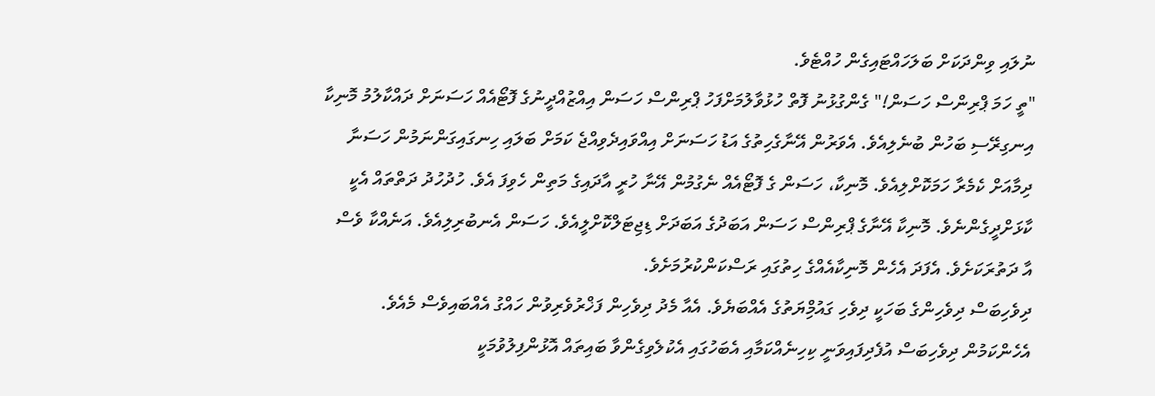ނުލައި ވިންދަކަށް ބަލަހައްޓައިގެން ހުއްޓެވެ.
"ތީ ހަމަ ޕްރިންސް ހަސަން!" ގެންގުޅުނު ފޮތް ހުޅުވާލުމަށްފަހު ޕްރިންސް ހަސަން އިއްޒުއްދީނުގެ ފޮޓޯއެއް ހަސަނަށް ދައްކާލުމު މޮނިކާ އިނގިރޭސި ބަހުން ބުނެލިއެވެ. އެވަރުން އޭނާގެހިތުގެ އަޑު ހަސަނަށް އިއްވައިދެވިއްޖެ ކަމަށް ބަލައި ހިނގައިގަންނަމުން ހަސަނާ ދިމާއަށް ކެމެރާ ހަމަކޮށްލިއެވެ. މޮނިކާ، ހަސަން ގެ ފޮޓޯއެއް ނެގުމުން އޭނާ ހުރީ އާދައިގެ މަތިން ހެވިފަ އެވެ. ހުދުހުދު ދަތްތައް އެކީ ކާޅަށްދީގެންނެވެ. މޮނިކާ އޭނާގެ ޕްރިންސް ހަސަން އަބަދުގެ އަބަދަށް ޑިޖިޓަލްކޮށްލީއެވެ. ހަސަން އެނބުރިލިއެވެ. އަނެއްކާ ވެސް އާ ދަތުރަކަށެވެ. އެފަދަ އެހެން މޮނިކާއެއްގެ ހިތުގައި ރަސްކަންކުރުމަށެވެ.
ދިވެހިބަސް ދިވެހިންގެ ބަހަކީ ދިވެހި ގައުމިްޔަތުގެ އެއްބަޔެވެ. އެއާ މެދު ދިވެހިން ފަޚްރުވެރިވުން ހައްގު އެއްބައިވެސް މެއެވެ. އެހެންކަމުން ދިވެހިބަސް އުފެދިފައިވަނީ ކިހިނެއްކަމާއި އެބަހުގައި އެކުލެވިގެންވާ ބައިތައް އޮޅުންފިލުވުމަކީ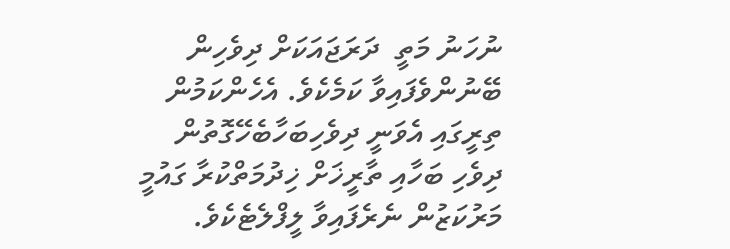ނުހަނު މަތީ  ދަރަޖައަކަށް ދިވެހިން ބޭނުންވެފައިވާ ކަމެކެވެ. އެހެންކަމުން ތިރީގައި އެވަނީ ދިވެހިބަހާބެހޭގޮތުން ދިވެހި ބަހާއި ތާރީޚަށް ޚިދުމަތްކުރާ ގައުމީ މަރުކަޒުން ނެރެފައިވާ ލީފްލެޓެކެވެ.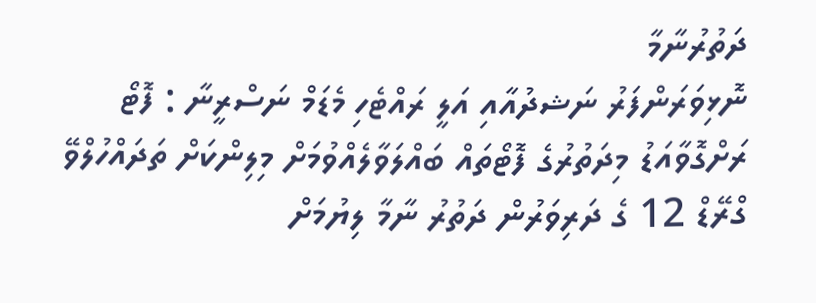ދަތުރުނާމާ
ނޮޅިވަރަންފަރު ނަޝދުއާއި އަލީ ރައްޓެހި މެޑަމް ނަސްރީނާ : ފޮޓޯ ރަށްގޮވާއަޑު މިދަތުރުގެ ފޮޓޯތައް ބައްލަވާލެއްވުމަށް މިލިންކަށް ތަދައްހުލްވޭ ގްރޭޑް 12 ގެ ދަރިވަރުން ދަތުރު ނާމާ ލިޔުމަށް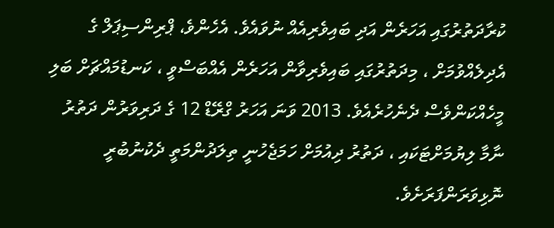ކުރާދަތުރުގައި އަހަރެން އަދި ބައިވެރިއެއް ނުވައެވެ. އެހެންވެ، ޕްރިންސިޕަލް ގެ އެދިލެއްވުމަށް ، މިދަތުރުގައި ބައިވެރިވާން އަހަރެން އެއްބަސްވީ ، ކަނޑުމައްޗަށް ބަލި މީހެއްކަންވެސް ދެނެހުރެއެވެ. 2013 ވަނަ އަހަރު ގްރޭޑް 12 ގެ ދަރިވަރުން ދަތުރު ނާމާ ލިޔުމަށްޓަކައި ، ދަތުރު ދިއުމަށް ހަމަޖެހުނީ ތިލަދުންމަތީ ދެކުނުބުރީ ނޮޅިވަރަންފަރަށެވެ.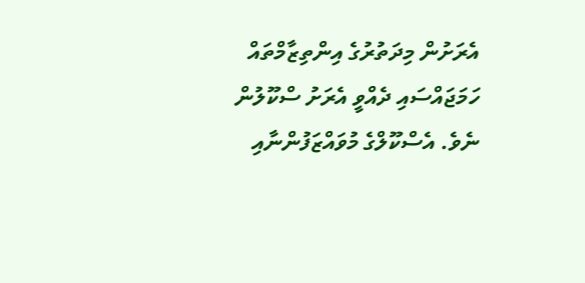އެރަށުން މިދަތުރުގެ އިންތިޒާމްތައް ހަމަޖައްސައި ދެއްވީ އެރަށު ސްކޫލުން ނެވެ. އެސްކޫލްގެ މުވައްޒަފުންނާއި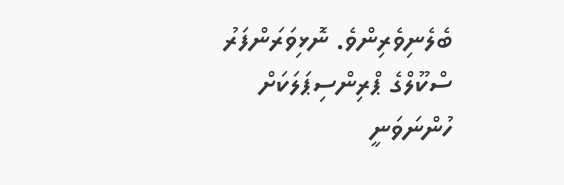ބެލެނިވެރިންވެ. ނޮޅިވަރަންފަރު ސްކޫލްގެ ޕްރިންސިޕަލަކަށް ހުންނަވަނީ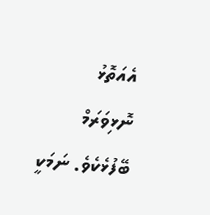އެއަތޮޅު ނޮޅިވަރަމް ބޭފުޅެކެވެ. ނަމަކީ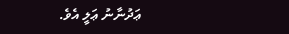ޢަދުނާނު ޢަލީ އެވެ.